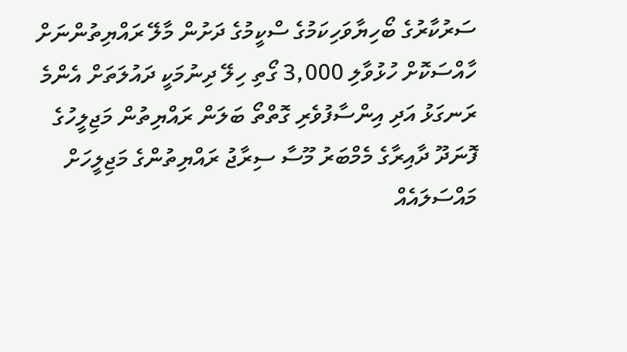ސަރުކާރުގެ ބޯހިޔާވަހިކަމުގެ ސްކީމުގެ ދަށުން މާލޭ ރައްޔިތުންނަށް ހާއްސަކޮށް ހުޅުވާލި 3,000 ގޯތި ހިލޭ ދިނުމަކީ ދައުލަތަށް އެންމެ ރަނގަޅު އަދި އިންސާފުވެރި ގޮތްތޯ ބަލަން ރައްޔިތުން މަޖިލީހުގެ ފޮނަދޫ ދާއިރާގެ މެމްބަރު މޫސާ ސިރާޖު ރައްޔިތުންގެ މަޖިލީހަށް މައްސަލައެއް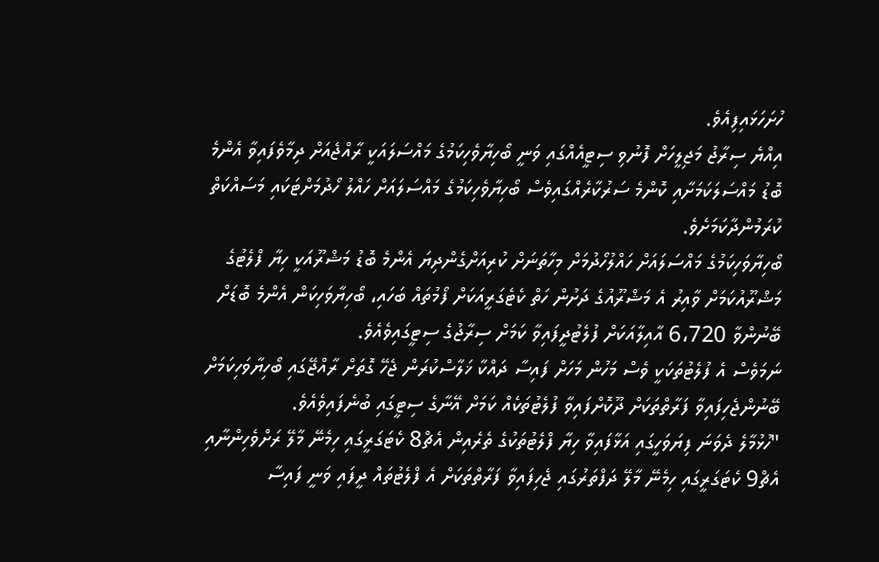ހުށަހަޅައިފިއެވެ.
އިއްޔެ ސިރާޖު މަޖިލީހަށް ފޮނުވި ސިޓީއެއްގައި ވަނީ ބޯހިޔާވެހިކަމުގެ މައްސަލައަކީ ރާއްޖެއަށް ދިމާވެފައިވާ އެންމެ ބޮޑު މައްސަލަކަމަށާއި ކޮންމެ ސަރުކާރެއްގައިވެސް ބޯހިޔާވެހިކަމުގެ މައްސަލައަށް ހައްލު ހޯދުމަށްޓަކައި މަސައްކަތް ކުރަމުންދާކަމަށެވެ.
ބޯހިޔާވަހިކަމުގެ މައްސަލައަށް ހައްލުހޯދުމަށް މިހާތަނަށް ކުރިއަށްގެންދިޔަ އެންމެ ބޮޑު މަޝްރޫއަކީ ހިޔާ ފްލެޓުގެ މަޝްރޫއުކަމަށް ވާއިރު އެ މަޝްރޫއުގެ ދަށުން ހަތް ކެޓެގަރީއަކަށް ފޯމުތައް ބަހައި، ބޯހިޔާވަހިކަން އެންމެ ބޮޑަށް ބޭނުންވާ 6،720 އާއިލާއަކަށް ފުލެޓުދީފައިވާ ކަމަށް ސިރާޖުގެ ސިޓީގައިވެއެވެ.
ނަމަވެސް އެ ފުލެޓުތަކަކީ ވެސް މަހުން މަހަށް ފައިސާ ދައްކާ ޚަލާސްކުރަން ޖެހޭ ގޮތަށް ރާއްޖޭގައި ބޯހިޔާވަހިކަމަށް ބޭނުންޖެހިފައިވާ ފަރާތްތަކަށް ދޫކޮށްފައިވާ ފުލެޓުތަކެއް ކަމަށް އޭނާގެ ސިޓީގައި ބުނެފައިވެއެވެ.
"ހުޅުމާލެ ދެވަނަ ފިޔަވަހީގައި އަޅާފައިވާ ހިޔާ ފްލެޓުތަކުގެ ތެރެއިން އެޗް8 ކެޓަގަރީގައި ހިމެނޭ މާލޭ ރަށްވެހިންނާއި އެޗް9 ކެޓަގަރީގައި ހިމެނޭ މާލޭ ދަފްތަރުގައި ޖެހިފައިވާ ފަރާތްތަކަށް އެ ފްލެޓުތައް ދީފައި ވަނީ ފައިސާ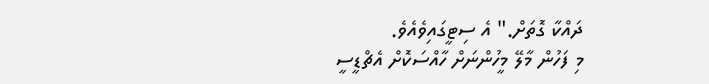ދައްކާ ގޮތަށް." އެ ސިޓީގައިވެއެވެ.
މި ފަހުން މާލޭ މީހުންނަށް ހާއްސަކޮށް އެޗްޑީސީ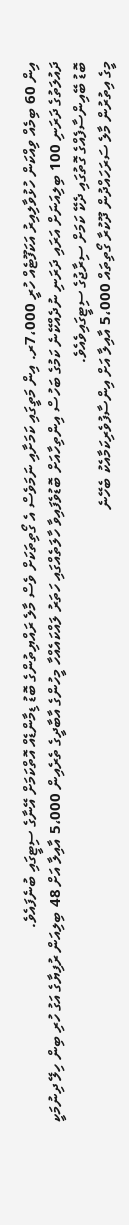އިން 60 ބިމެއް ވިއްކަން ހުޅުވާލިއިރު އަކަފޫޓެއް ހުރީ 7،000ރ. އިން މަތީގައި ކަމަށާއި ނަމަވެސް އެ ގޯތިތަކަށް ވެސް މާލެ ރައްޔިތުންގެ ބޮޑު ޑިމާންޑެއް އޮތްކަމަށް އޭނާގެ ސިޓީގައި ބުނެފައެވެ.
ދައުލަތުގެ ދަރަނި 100 ބިލިއަނަށް އަރައި ދަރަނި ނުދެއްކޭނެ ކަމުގެ ބަހުސް އިންތިހާއަށް ބޮޑުވެފައިވާ ހާލަތެއްގައި ހަތަރު ލައްކައެއްހާ މީހުންގެ އާބާދީގެ ތެރެއިން 5،000 އާއިލާ އަށް 48 ބިލިއަން ރުފިޔާގެ އަގު ހުރި ބިން ހިލޭ ދިނުމަކީ ބޮޑު ބޭއިންސާފެއްގެ ގޮތުގައި ދެކޭ ކަމަށް ސިރާޖުގެ ސިޓީގައިވެއެވެ.
މީގެ އިތުރުން މާލެ ސަރަހައްދުން ދޫކުރާ ގޯތިތައް 5،000 އާއިލާ އަށް އިންސާފުވެރިކަމާއެކު ބެހޭނެ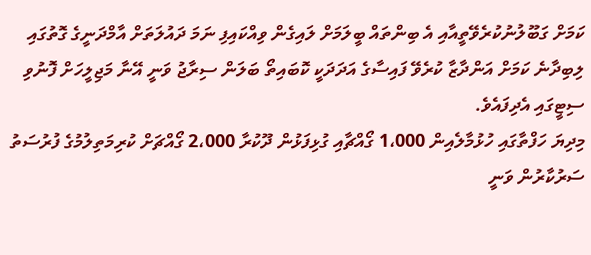ކަމަށް ގަބޫލުނުކުރެވޭތީއާއި އެ ބިންތައް ބީލަމަށް ލައިގެން ވިއްކައިފި ނަމަ ދައުލަތަށް އާމްދަނީގެ ގޮތުގައި ލިބިދާނެ ކަމަށް އަންދާޒާ ކުރެވޭ ފައިސާގެ އަދަދަކީ ކޮބައިތޯ ބަލަން ސިރާޖު ވަނީ އޭނާ މަޖިލީހަށް ފޮނުވި ސިޓީގައި އެދިފައެވެ.
މިދިޔަ ހަފްތާގައި ހުޅުމާލެއިން 1،000 ގޯއްޗާއި ގުޅިފަޅުން ދޫކުރާ 2،000 ގޯއްޗަށް ކުރިމަތިލުމުގެ ފުރުސަތު ސަރުކާރުން ވަނީ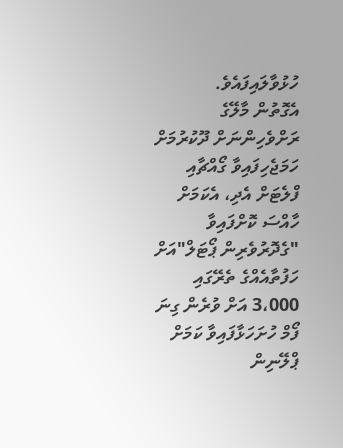ހުޅުވާލައިފައެވެ.
އެގޮތުން މާލޭގެ ރަށްވެހިންނަށް ދޫކުރުމަށް ހަމަޖެހިފައިވާ ގޯއްޗާއި ފްލެޓަށް އެދި، އެކަމަށް ހާއްސަ ކޮށްފައިވާ "ގެދޮރުވެރިން ޕޯޓަލް"އަށް ހަފުތާއެއްގެ ތެރޭގައި 3،000 އަށް ވުރެން ގިނަ ފޯމް ހުށަހަޅާފައިވާ ކަމަށް ޕްލޭނިން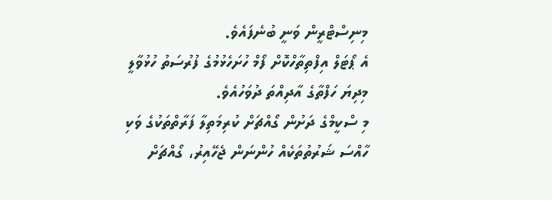މިނިސްޓްރީން ވަނީ ބުނެފައެވެ.
އެ ޕޯޓަލް އިފްތިތާހްކޮށް ފޯމް ހުށަހެޅުމުގެ ފުރުސަތު ހުޅުވާލީ މިދިޔަ ހަފްތާގެ އާދިއްތަ ދުވަހުއެވެ.
މި ސްކީމްގެ ދަށުން ގޯއްޗަށް ކުރިމަތިލާ ފަރާތްތަކުގެ ވަކި ހާއްސަ ޝަރުތުތަކެއް ހުންނަން ޖެހޭއިރު، ގޯއްޗަށް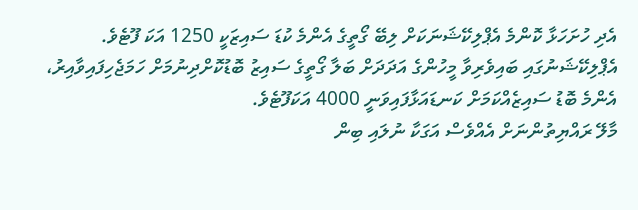އެދި ހުށަހަޅާ ކޮންމެ އެޕްލިކޭޝަނަކަށް ލިބޭ ގޯތީގެ އެންމެ ކުޑަ ސައިޒަކީ 1250 އަކަ ފޫޓެވެ.
އެޕްލިކޭޝަނުގައި ބައިވެރިވާ މީހުންގެ އަދަދަށް ބަލާ ގޯތީގެ ސައިޒު ބޮޑުކޮށްދިނުމަށް ހަމަޖެހިފައިވާއިރު، އެންމެ ބޮޑު ސައިޒެއްކަމަށް ކަނޑައަޅާފައިވަނީ 4000 އަކަފޫޓެވެ.
މާލޭ ރައްޔިތުންނަށް އެއްވެސް އަގަކާ ނުލައި ބިން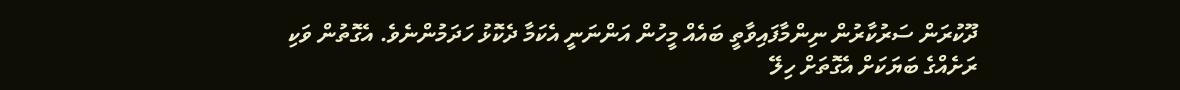ދޫކުރަން ސަރުކާރުން ނިންމާފައިވާތީ ބައެއް މީހުން އަންނަނީ އެކަމާ ދެކޮޅު ހަދަމުންނެވެ. އެގޮތުން ވަކި ރަށެއްގެ ބަޔަކަށް އެގޮތަށް ހިލޭ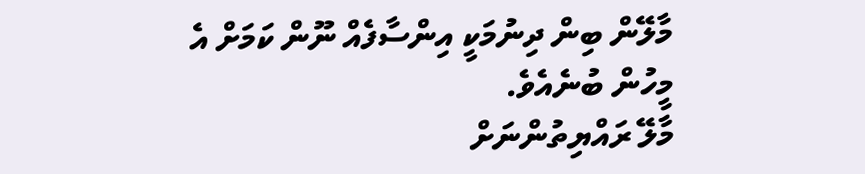މާލޭން ބިން ދިނުމަކީ އިންސާފެއް ނޫން ކަމަށް އެ މީހުން ބުނެއެވެ.
މާލޭ ރައްޔިތުންނަށް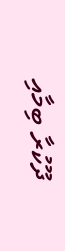ދޫކުރާ ބިމާއި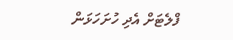ފްލެޓަށް އެދި ހުށަހަޅަން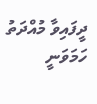ދީފައިވާ މުއްދަތު ހަމަވަނީ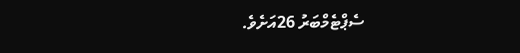ސެޕްޓެމްބަރު 26އަށެވެ.